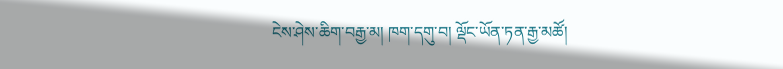ངེས་ཤེས་ཆིག་བརྒྱ་མ། ཁག་དགུ་བ། ལྡོང་ཡོན་ཏན་རྒྱ་མཚོ།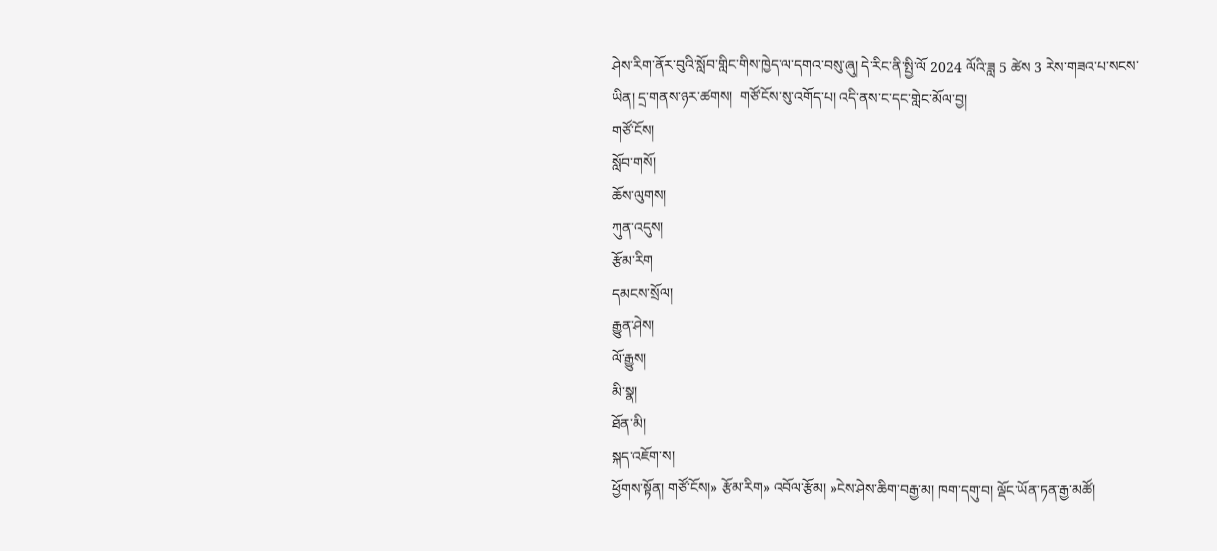ཤེས་རིག་ནོར་བུའི་སློབ་གླིང་གིས་ཁྱེད་ལ་དགའ་བསུ་ཞུ། དེ་རིང་ནི་སྤྱི་ལོ 2024 ལོའི་ཟླ 5 ཚེས 3 རེས་གཟའ་པ་སངས་ཡིན། དྲ་གནས་ཉར་ཚགས།  གཙོ་ངོས་སུ་འགོད་པ། འདི་ནས་ང་དང་གླེང་མོལ་བྱ།
གཙོ་ངོས།
སློབ་གསོ།
ཆོས་ལུགས།
ཀུན་འདུས།
རྩོམ་རིག
དམངས་སྲོལ།
རྒྱུན་ཤེས།
ལོ་རྒྱུས།
མི་སྣ།
ཐོན་མི།
སྐད་འཇོག་ས།
ཕྱོགས་སྟོན། གཙོ་ངོས།» རྩོམ་རིག» འབོལ་རྩོམ། »ངེས་ཤེས་ཆིག་བརྒྱ་མ། ཁག་དགུ་བ། ལྡོང་ཡོན་ཏན་རྒྱ་མཚོ།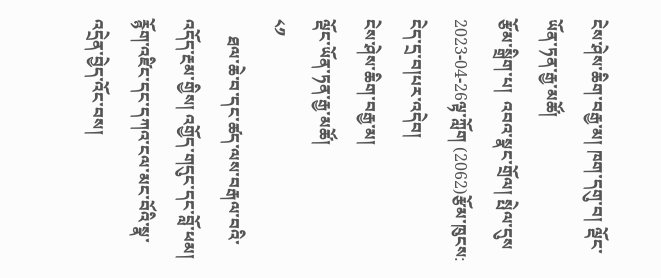ངེས་ཤེས་ཆིག་བརྒྱ་མ། ཁག་དགུ་བ། ལྡོང་ཡོན་ཏན་རྒྱ་མཚོ།
རྩོམ་སྒྲིག་པ།  འབའ་སྣང་གྲོལ། སྤེལ་དུས 2023-04-26ལྟ་ཀློག (2062)རྩོམ་ཁུངས: ངེད་དྲ་བ།པར་འདེབ།
ངེས་ཤེས་ཆིག་བརྒྱ་མ།
ལྡོང་ཡོན་ཏན་རྒྱ་མཚོ།
༨༡
    ཐལ་ཆེ་བ་དང་ཚད་ལས་བརྒལ་བའི་འདོད་རྔམ་གྱིས། འགྱོད་གདུང་དང་བློ་ཕམ། རྙོག་འཛིང་དང་དཀའ་ངལ་མང་བོའི་སྣ་འདྲེན་བྱེད་འོང་བས།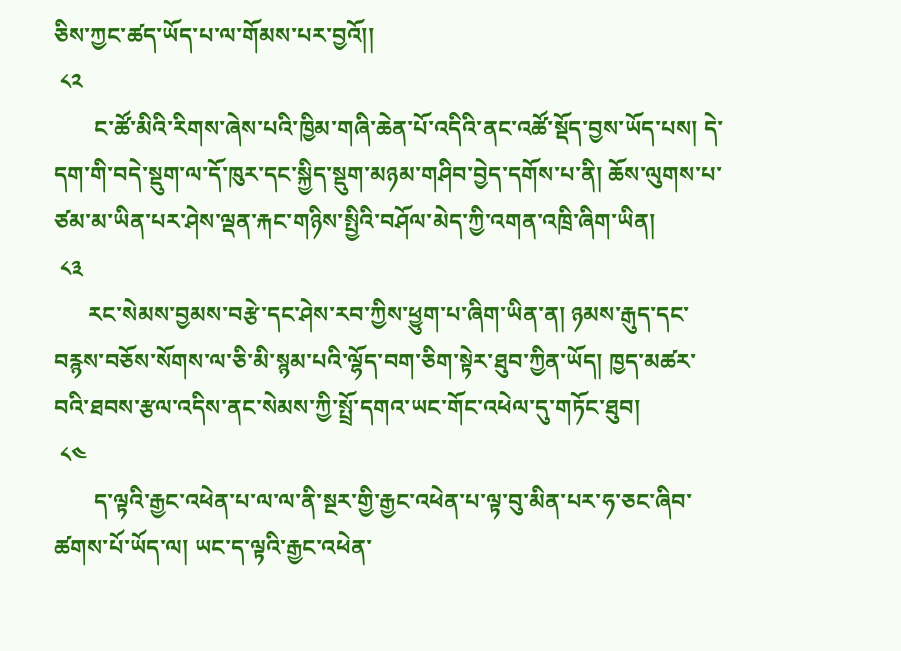ཅིས་ཀྱང་ཚད་ཡོད་པ་ལ་གོམས་པར་བྱའོ།།
 ༨༢
       ང་ཚོ་མིའི་རིགས་ཞེས་པའི་ཁྱིམ་གཞི་ཆེན་པོ་འདིའི་ནང་འཚོ་སྡོད་བྱས་ཡོད་པས། དེ་དག་གི་བདེ་སྡུག་ལ་དོ་ཁུར་དང་སྐྱིད་སྡུག་མཉམ་གཤིབ་བྱེད་དགོས་པ་ནི། ཆོས་ལུགས་པ་ཙམ་མ་ཡིན་པར་ཤེས་ལྡན་རྐང་གཉིས་སྤྱིའི་བཤོལ་མེད་ཀྱི་འགན་འཁྲི་ཞིག་ཡིན།
 ༨༣
      རང་སེམས་བྱམས་བརྩེ་དང་ཤེས་རབ་ཀྱིས་ཕྱུག་པ་ཞིག་ཡིན་ན། ཉམས་རྒུད་དང་བརྙས་བཅོས་སོགས་ལ་ཅི་མི་སྙམ་པའི་ལྷོད་བག་ཅིག་སྟེར་ཐུབ་ཀྱིན་ཡོད། ཁྱད་མཚར་བའི་ཐབས་རྩལ་འདིས་ནང་སེམས་ཀྱི་སྤྲོ་དགའ་ཡང་གོང་འཕེལ་དུ་གཏོང་ཐུབ།
 ༨༤
       ད་ལྟའི་རྒྱང་འཕེན་པ་ལ་ལ་ནི་སྔར་གྱི་རྒྱང་འཕེན་པ་ལྟ་བུ་མིན་པར་ཧ་ཅང་ཞིབ་ཚགས་པོ་ཡོད་ལ། ཡང་ད་ལྟའི་རྒྱང་འཕེན་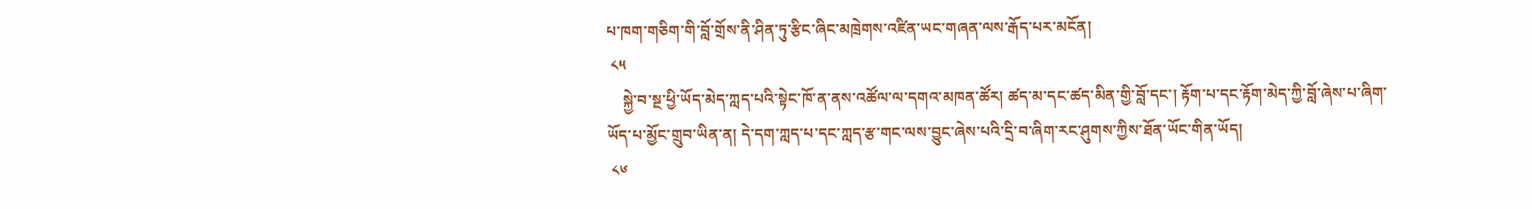པ་ཁག་གཅིག་གི་བློ་གྲོས་ནི་ཤིན་ཏུ་རྩིང་ཞིང་མཁྲེགས་འཛིན་ཡང་གཞན་ལས་རྒོད་པར་མངོན།
 ༨༥
    སྐྱེ་བ་སྔ་ཕྱི་ཡོད་མེད་ཀླད་པའི་སྟེང་ཁོ་ན་ནས་འཚོལ་ལ་དགའ་མཁན་ཚོར། ཚད་མ་དང་ཚད་མིན་གྱི་བློ་དང་། རྟོག་པ་དང་རྟོག་མེད་ཀྱི་བློ་ཞེས་པ་ཞིག་ཡོད་པ་མྱོང་གྲུབ་ཡིན་ན། དེ་དག་ཀླད་པ་དང་ཀླད་རྩ་གང་ལས་བྱུང་ཞེས་པའི་དྲི་བ་ཞིག་རང་ཤུགས་ཀྱིས་ཐོན་ཡོང་གིན་ཡོད།
 ༨༦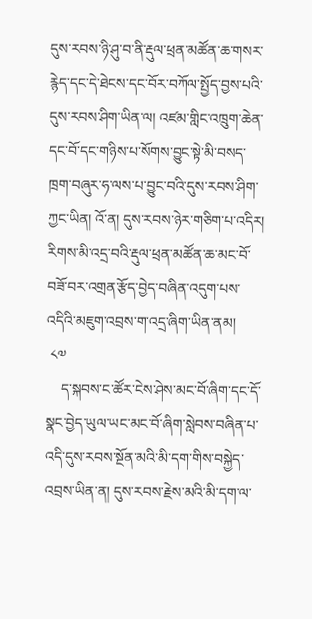དུས་རབས་ཉི་ཤུ་བ་ནི་རྡུལ་ཕྲན་མཚོན་ཆ་གསར་རྙེད་དང་དེ་ཐེངས་དང་བོར་བཀོལ་སྤྱོད་བྱས་པའི་དུས་རབས་ཤིག་ཡིན་ལ། འཛམ་གླིང་འཁྲུག་ཆེན་དང་བོ་དང་གཉིས་པ་སོགས་བྱུང་སྟེ་མི་བསད་ཁྲག་བཞུར་ཧ་ལས་པ་བྱུང་བའི་དུས་རབས་ཤིག་ཀྱང་ཡིན། འོ་ན། དུས་རབས་ཉེར་གཅིག་པ་འདིར། རིགས་མི་འདྲ་བའི་རྡུལ་ཕྲན་མཚོན་ཆ་མང་བོ་བཟོ་བར་འགྲན་རྩོད་བྱེད་བཞིན་འདུག་པས་འདིའི་མཇུག་འབྲས་ག་འདྲ་ཞིག་ཡིན་ནམ།
 ༨༧
    ད་སྐབས་ང་ཚོར་ངེས་ཤེས་མང་བོ་ཞིག་དང་དོ་སྣང་བྱེད་ཡུལ་ཡང་མང་བོ་ཞིག་སླེབས་བཞིན་པ་འདི་དུས་རབས་སྔོན་མའི་མི་དག་གིས་བསྐྱེད་འབྲས་ཡིན་ན། དུས་རབས་རྗེས་མའི་མི་དག་ལ་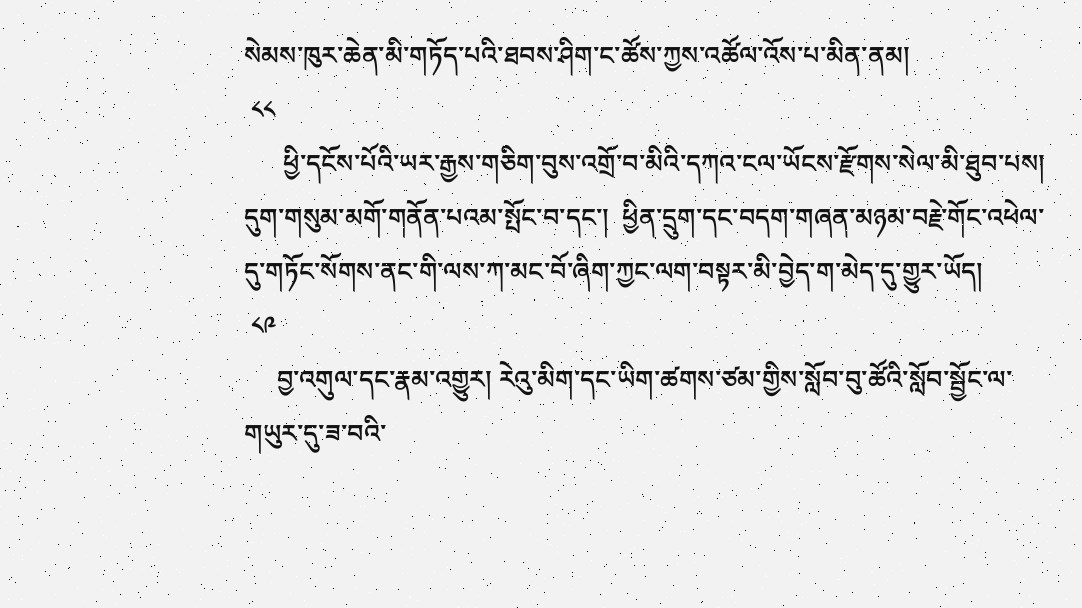སེམས་ཁུར་ཆེན་མི་གཏོད་པའི་ཐབས་ཤིག་ང་ཚོས་ཀྱས་འཚོལ་འོས་པ་མིན་ནམ།
 ༨༨
      ཕྱི་དངོས་པོའི་ཡར་རྒྱས་གཅིག་བུས་འགྲོ་བ་མིའི་དཀའ་ངལ་ཡོངས་རྫོགས་སེལ་མི་ཐུབ་པས། དུག་གསུམ་མགོ་གནོན་པའམ་སྤོང་བ་དང་།  ཕྱིན་དྲུག་དང་བདག་གཞན་མཉམ་བརྗེ་གོང་འཕེལ་དུ་གཏོང་སོགས་ནང་གི་ལས་ཀ་མང་བོ་ཞིག་ཀྱང་ལག་བསྟར་མི་བྱེད་ག་མེད་དུ་གྱུར་ཡོད།
 ༨༩
     བྱ་འགུལ་དང་རྣམ་འགྱུར། རེའུ་མིག་དང་ཡིག་ཚགས་ཙམ་གྱིས་སློབ་བུ་ཚོའི་སློབ་སྦྱོང་ལ་གཡུར་དུ་ཟ་བའི་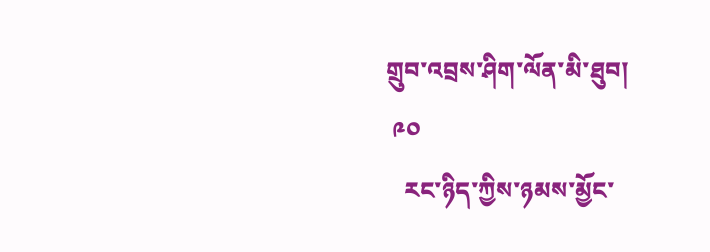གྲུབ་འབྲས་ཤིག་ལོན་མི་ཐུབ།
 ༩༠
   རང་ཉིད་ཀྱིས་ཉམས་མྱོང་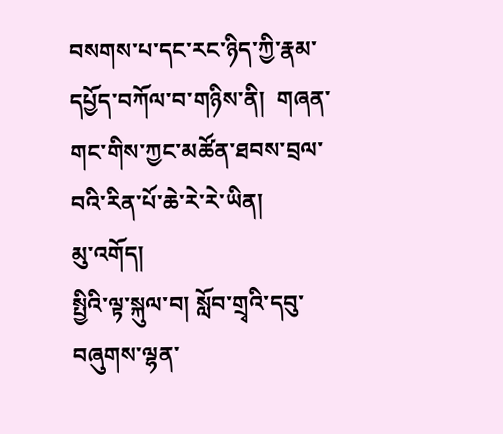བསགས་པ་དང་རང་ཉིད་ཀྱི་རྣམ་དཔྱོད་བཀོལ་བ་གཉིས་ནི།  གཞན་གང་གིས་ཀྱང་མཚོན་ཐབས་བྲལ་བའི་རིན་པོ་ཆེ་རེ་རེ་ཡིན།
མུ་འགོད།
སྤྱིའི་ལྟ་སྐུལ་བ། སློབ་གྲྭའི་དབུ་བཞུགས་ལྷན་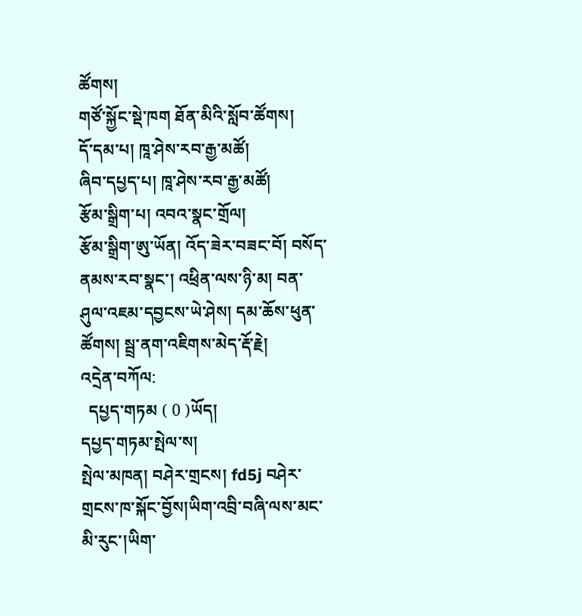ཚོགས།
གཙོ་སྐྱོང་སྡེ་ཁག ཐོན་མིའི་སློབ་ཚོགས།
དོ་དམ་པ། ཁཱ་ཤེས་རབ་རྒྱ་མཚོ།
ཞིབ་དཔྱད་པ། ཁཱ་ཤེས་རབ་རྒྱ་མཚོ།
རྩོམ་སྒྲིག་པ། འབའ་སྣང་གྲོལ།
རྩོམ་སྒྲིག་ཨུ་ཡོན། འོད་ཟེར་བཟང་བོ། བསོད་ནམས་རབ་སྣང་། འཕྲིན་ལས་ཉི་མ། བན་ཤུལ་འཇམ་དབྱངས་ཡེ་ཤེས། དམ་ཆོས་ཕུན་ཚོགས། སྦྲ་ནག་འཇིགས་མེད་རྡོ་རྗེ།
འདྲེན་བཀོལ:
  དཔྱད་གཏམ ( 0 )ཡོད།
དཔྱད་གཏམ་སྤེལ་ས།
སྤེལ་མཁན། བཤེར་གྲངས། fd5j བཤེར་གྲངས་ཁ་སྐོང་བྱོས།ཡིག་འབྲི་བཞི་ལས་མང་མི་རུང་།ཡིག་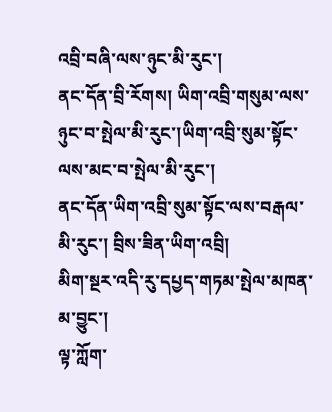འབྲི་བཞི་ལས་ཉུང་མི་རུང་།
ནང་དོན་བྲི་རོགས། ཡིག་འབྲི་གསུམ་ལས་ཉུང་བ་སྤེལ་མི་རུང་།ཡིག་འབྲི་སུམ་སྟོང་ལས་མང་བ་སྤེལ་མི་རུང་།
ནང་དོན་ཡིག་འབྲི་སུམ་སྟོང་ལས་བརྒལ་མི་རུང་། བྲིས་ཟིན་ཡིག་འབྲི།
མིག་སྔར་འདི་རུ་དཔྱད་གཏམ་སྤེལ་མཁན་མ་བྱུང་།
ལྟ་ཀློག་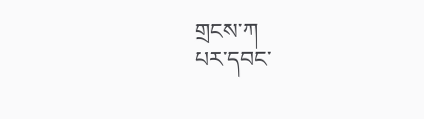གྲངས་ཀ
པར་དབང་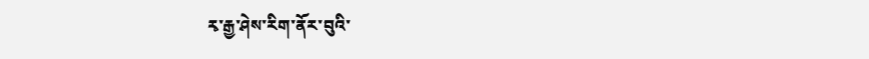རྭ་རྒྱ་ཤེས་རིག་ནོར་བུའི་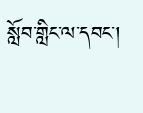སློབ་གླིང་ལ་དབང་།